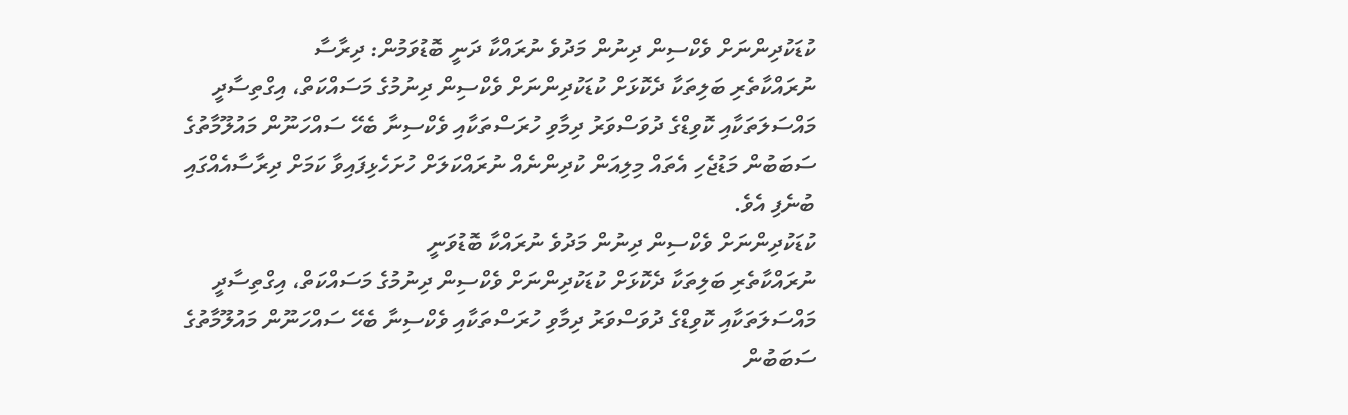ކުޑަކުދިންނަށް ވެކްސިން ދިނުން މަދުވެ ނުރައްކާ ދަނީ ބޮޑުވަމުން: ދިރާސާ
ނުރައްކާތެރި ބަލިތަކާ ދެކޮޅަށް ކުޑަކުދިންނަށް ވެކްސިން ދިނުމުގެ މަސައްކަތް، އިގްތިސާދީ މައްސަލަތަކާއި ކޮވިޑްގެ ދުވަސްވަރު ދިމާވި ހުރަސްތަކާއި ވެކްސިނާ ބެހޭ ސައްހަނޫން މައުލޫމާތުގެ ސަބަބުން މަޑުޖެހި އެތައް މިލިއަން ކުދިންނެއް ނުރައްކަލަށް ހުށަހެޅިފައިވާ ކަމަށް ދިރާސާއެއްގައި ބުނެފި އެވެ.
ކުޑަކުދިންނަށް ވެކްސިން ދިނުން މަދުވެ ނުރައްކާ ބޮޑުވަނީ
ނުރައްކާތެރި ބަލިތަކާ ދެކޮޅަށް ކުޑަކުދިންނަށް ވެކްސިން ދިނުމުގެ މަސައްކަތް، އިގްތިސާދީ މައްސަލަތަކާއި ކޮވިޑްގެ ދުވަސްވަރު ދިމާވި ހުރަސްތަކާއި ވެކްސިނާ ބެހޭ ސައްހަނޫން މައުލޫމާތުގެ ސަބަބުން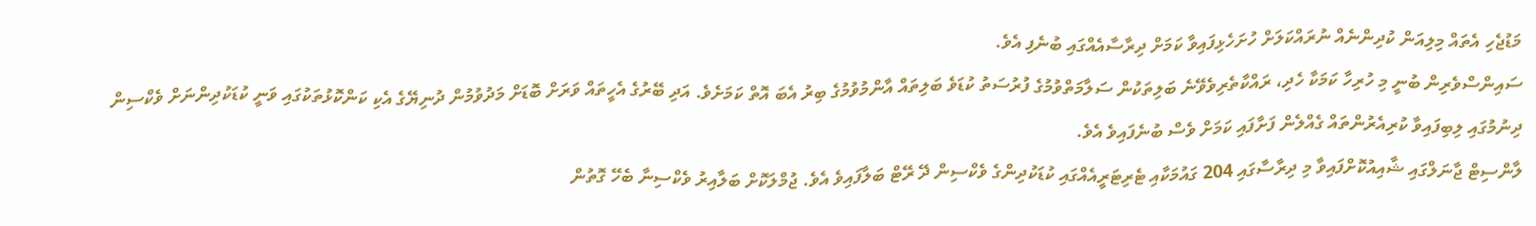މަޑުޖެހި އެތައް މިލިއަން ކުދިންނެއް ނުރައްކަލަށް ހުށަހެޅިފައިވާ ކަމަށް ދިރާސާއެއްގައި ބުނެފި އެވެ.
ސައިންސްވެރިން ބުނީ މި ހުރިހާ ކަމަކާ ހެދި، ރައްކާތެރިވެވޭނެ ބަލިތަކުން ސަލާމަތްވުމުގެ ފުރުސަތު ކުޑަވެ ބަލިތައް އާންމުވުމުގެ ބިރު އެބަ އޮތް ކަމަށެވެ. އަދި ބޭރުގެ އެހީތައް ވަރަށް ބޮޑަށް މަދުވުމުން ދުނިޔޭގެ އެކި ކަންކޮޅުތަކުގައި ވަނީ ކުޑަކުދިންނަށް ވެކްސިން ދިނުމުގައި ލިބިފައިވާ ކުރިއެރުންތައް ގެއްލެން ފަށާފައި ކަމަށް ވެސް ބުނެފައިވެ އެވެ.
ލާންސިޓް ޖާނަލްގައި ޝާއިއުކޮށްފައިވާ މި ދިރާސާގައި 204 ގައުމަކާއި ޓެރިޓަރީއެއްގައި ކުޑަކުދިންގެ ވެކްސިން ދޭ ރޭޓް ބަލާފައިވެ އެވެ. ޖުމްލަކޮށް ބަލާއިރު ވެކްސިނާ ބެހޭ ގޮތުން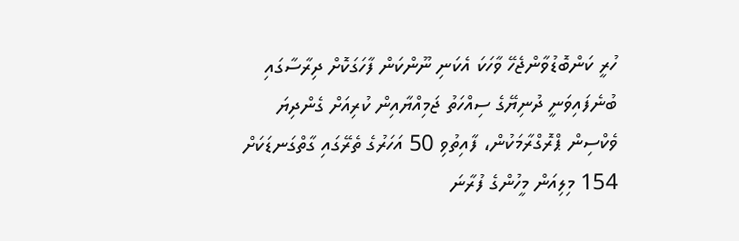ހުރީ ކަންބޮޑުވާންޖެހޭ ވާހަކަ އެކަނި ނޫންކަން ފާހަގަކޮށް ދިރާސާގައި ބުނެފައިވަނީ ދުނިޔޭގެ ސިއްހަތު ޖަމިއްޔާއިން ކުރިއަށް ގެންދިޔަ ވެކްސިން ޕްރޮގްރާމަކުން، ފާއިތުވި 50 އަހަރުގެ ތެރޭގައި ގާތްގަނޑަކަށް 154 މިލިއަން މީހުންގެ ފުރާނަ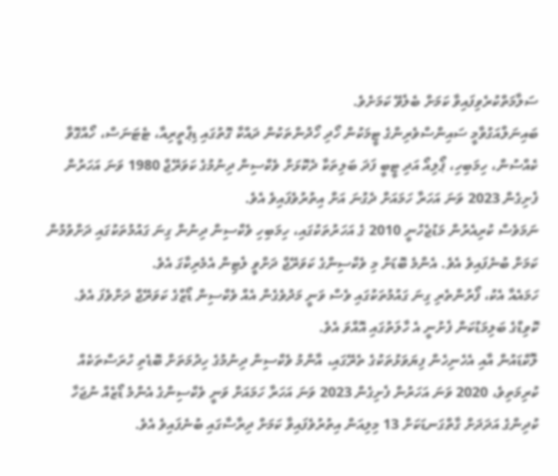ސަލާމަތްކުރެވިފައިވާ ކަމަށް ބެލެވޭ ކަމަށެވެ.
ބައިނަލްއަގުވާމީ ސައިންސްވެރިންގެ ޓީމަކުން ހޯދި ހޯދުންތަކުން ދައްކާ ގޮތުގައި ޑިޕްތީރިއާ، ޓެޓަނަސް، ހޯއްގޮވާ ކެއްސުން، ހިމަބިހި، ޕޯލިއޯ އަދި ޓީބީ ފަދަ ބަލިތަކާ ދެކޮޅަށް ވެކްސިން ދިނުމުގެ ކަވަރޭޖް 1980 ވަނަ އަހަރުން ފެށިގެން 2023 ވަނަ އަހަރާ ހަމައަށް ދެގުނަ އަށް އިތުރުވެފައިވެ އެވެ.
ނަމަވެސް ކުރިއެރުން މަޑުޖެހުނީ 2010 ގެ އަހަރުތަކުގައި، ހިމަބިހި ވެކްސިން ދިނުން ގިނަ ގައުމުތަކުގައި ދަށްވުމުން ކަމަށް ބުނެފައިވެ އެވެ. އެންމެ ބޮޑަށް މި ވެކްސިންގެ ކަވަރޭޖް ދަށްވީ ލެޓިން އެމެރިކާގަ އެވެ.
ހަމައެއާ އެކު، ފޯރުންތެރި ގިނަ ގައުމުތަކުގައި ވެސް ވަނީ މަދުވެގެން އެއް ވެކްސިން ޑޯޒްގެ ކަވަރޭޖް ދަށްވެފަ އެވެ.
ކޮވިޑްގެ ބަލިމަޑުކަން ފެށުނީ އެ ހާލަތުގައި އޮއްވަ އެވެ.
ލޮކްޑައުން އާއި އެހެނިހެން ފިޔަވަޅުތަކުގެ ތެރޭގައި، އާންމު ވެކްސިން ދިނުމުގެ ހިދުމަތަށް ބޮޑެތި ހުރަސްތަކެއް ކުރިމަތިވެ، 2020 ވަނަ އަހަރުން ފެށިގެން 2023 ވަނަ އަހަރާ ހަމައަށް ވަނީ ވެކްސިންގެ އެންމެ ޑޯޒެއް ނުޖަހާ ކުދިންގެ އަދަދަށް ގާތްގަނޑަކަށް 13 މިލިއަން އިތުރުވެފައިވާ ކަމަށް ދިރާސާގައި ބުނެފައިވެ އެވެ.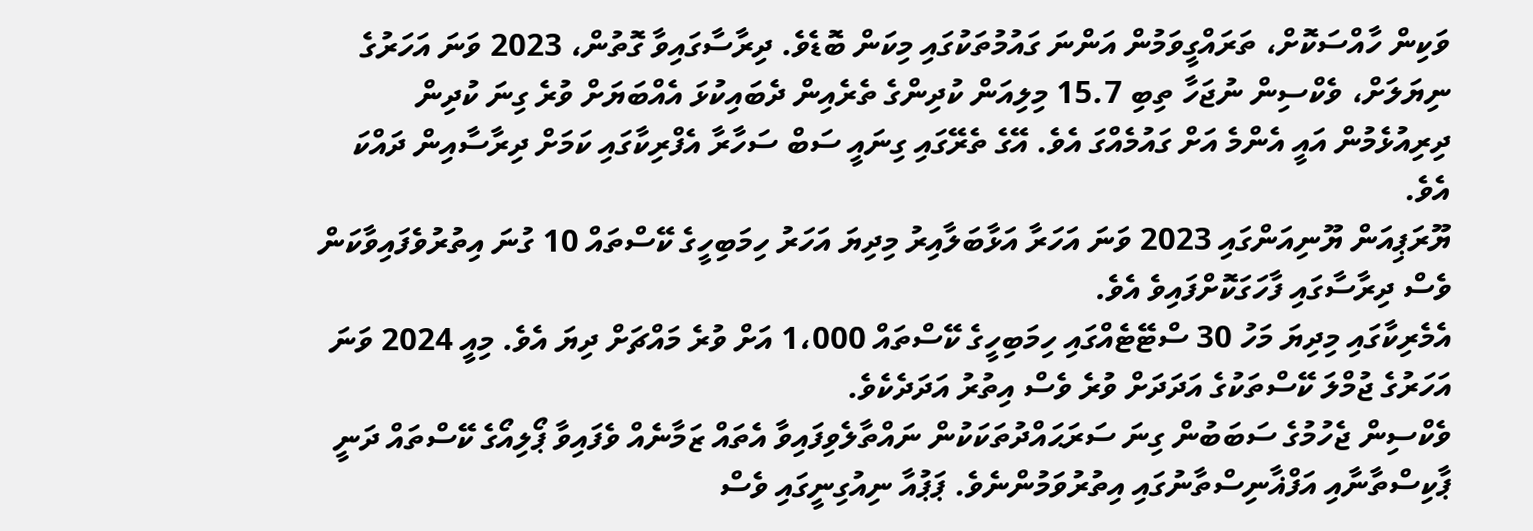ވަކިން ހާއްސަކޮށް، ތަރައްގީވަމުން އަންނަ ގައުމުތަކުގައި މިކަން ބޮޑެވެ. ދިރާސާގައިވާ ގޮތުން، 2023 ވަނަ އަހަރުގެ ނިޔަލަށް، ވެކްސިން ނުޖަހާ ތިބި 15.7 މިލިއަން ކުދިންގެ ތެރެއިން ދެބައިކުޅަ އެއްބަޔަށް ވުރެ ގިނަ ކުދިން ދިރިއުޅެމުން އައީ އެންމެ އަށް ގައުމެއްގަ އެވެ. އޭގެ ތެރޭގައި ގިނައީ ސަބް ސަހާރާ އެފްރިކާގައި ކަމަށް ދިރާސާއިން ދައްކަ އެވެ.
ޔޫރަޕިއަން ޔޫނިއަންގައި 2023 ވަނަ އަހަރާ އަޅާބަލާއިރު މިދިޔަ އަހަރު ހިމަބިހީގެ ކޭސްތައް 10 ގުނަ އިތުރުވެފައިވާކަން ވެސް ދިރާސާގައި ފާހަގަކޮށްފައިވެ އެވެ.
އެމެރިކާގައި މިދިޔަ މަހު 30 ސްޓޭޓެއްގައި ހިމަބިހީގެ ކޭސްތައް 1،000 އަށް ވުރެ މައްޗަށް ދިޔަ އެވެ. މިއީ 2024 ވަނަ އަހަރުގެ ޖުމްލަ ކޭސްތަކުގެ އަދަދަށް ވުރެ ވެސް އިތުރު އަދަދެކެވެ.
ވެކްސިން ޖެހުމުގެ ސަބަބުން ގިނަ ސަރަޙައްދުތަކަކުން ނައްތާލެވިފައިވާ އެތައް ޒަމާނެއް ވެފައިވާ ޕޯލިއޯގެ ކޭސްތައް ދަނީ ޕާކިސްތާނާއި އަފްޣާނިސްތާނުގައި އިތުރުވަމުންނެވެ. ޕަޕުއާ ނިއުގިނީގައި ވެސް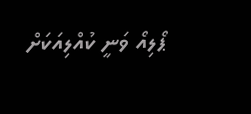ޕޯލިއޯ ވަނީ ކުއްލިއަކަށް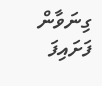ގިނަވާން ފަށައިފަ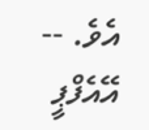އެވެ. -- އޭއެފްޕީ